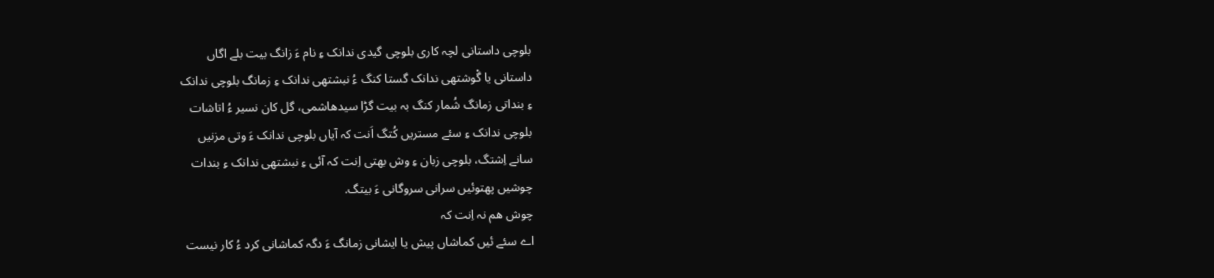بلوچی داستانی لچہ کاری بلوچی گیدی ندانک ءِ نام ءَ زانگ بیت بلے اگاں
داستانی یا گْوشتھی ندانک گستا کنگ ءُ نبشتھی ندانک ءِ زمانگ بلوچی ندانک
ءِ بنداتی زمانگ شُمار کنگ بہ بیت گڑا سیدھاشمی، گل کان نسیر ءُ اتاشات
بلوچی ندانک ءِ سئے مستریں کُتگ اَنت کہ آیاں بلوچی ندانک ءَ وتی مزنیں
سانے اِشتگ، بلوچی زبان ءِ وش بھتی اِنت کہ آئی ءِ نبشتھی ندانک ءِ بندات
چوشیں پھتوئیں سرانی سروگانی ءَ بیتگ.
چوش ھم نہ اِنت کہ
اے سئے ئیں کماشاں پیش یا ایشانی زمانگ ءَ دگہ کماشانی کرد ءُ کار نیست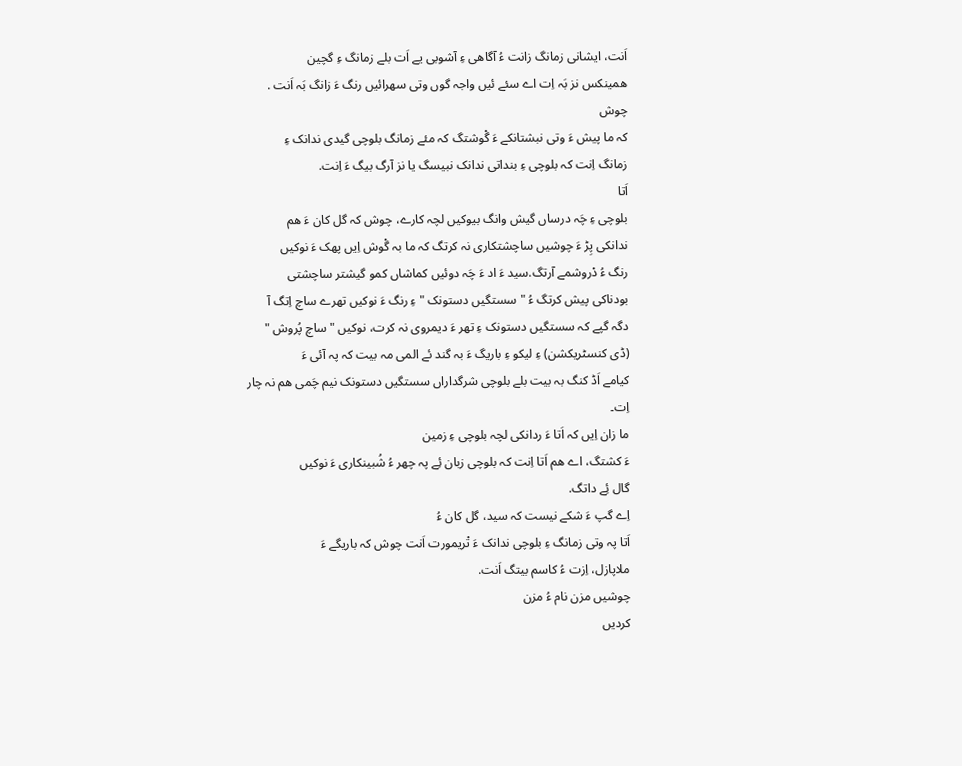اَنت، ایشانی زمانگ زانت ءُ آگاھی ءِ آشوبی یے اَت بلے زمانگ ءِ گچین
ھمینکس نز بَہ اِت اے سئے ئیں واجہ گوں وتی سھرائیں رنگ ءَ زانگ بَہ اَنت .
چوش
کہ ما پیش ءَ وتی نبشتانکے ءَ گْوشتگ کہ مئے زمانگ بلوچی گیدی ندانک ءِ
زمانگ اِنت کہ بلوچی ءِ بنداتی ندانک نبیسگ یا نز آرگ بیگ ءَ اِنت.
اَتا
بلوچی ءِ چَہ درساں گیش وانگ بیوکیں لچہ کارے، چوش کہ گل کان ءَ ھم
ندانکی پِڑ ءَ چوشیں ساچشتکاری نہ کرتگ کہ ما بہ گْوش اِیں پھک ءَ نوکیں
رنگ ءُ دْروشمے آرتگ.سید ءَ اد ءَ چَہ دوئیں کماشاں کمو گیشتر ساچشتی
بودناکی پیش کرتگ ءُ " سستگیں دستونک " ءِ رنگ ءَ نوکیں تھرے ساچ اِتگ آ
دگہ گپے کہ سستگیں دستونک ءِ تھر ءَ دیمروی نہ کرت، نوکیں " ساچ پُروش "
(ڈی کنسٹریکشن) ءِ لیکو ءِ باریگ ءَ بہ گند ئے المی مہ بیت کہ پہ آئی ءَ
کیامے اَڈ کنگ بہ بیت بلے بلوچی شرگداراں سستگیں دستونک نیم چَمی ھم نہ چار
اِت۔
ما زان اِیں کہ اَتا ءَ ردانکی لچہ بلوچی ءِ زمین
ءَ کشتگ، اے ھم اَتا اِنت کہ بلوچی زبان ئِے پہ چھر ءُ شُبینکاری ءَ نوکیں
گال ئِے داتگ.
اِے گپ ءَ شکے نیست کہ سید، گل کان ءُ
اَتا پہ وتی زمانگ ءِ بلوچی ندانک ءَ تْریمورت اَنت چوش کہ باریگے ءَ
ملاپازل، اِزت ءُ کاسم بیتگ اَنت.
چوشیں مزن نام ءُ مزن
کردیں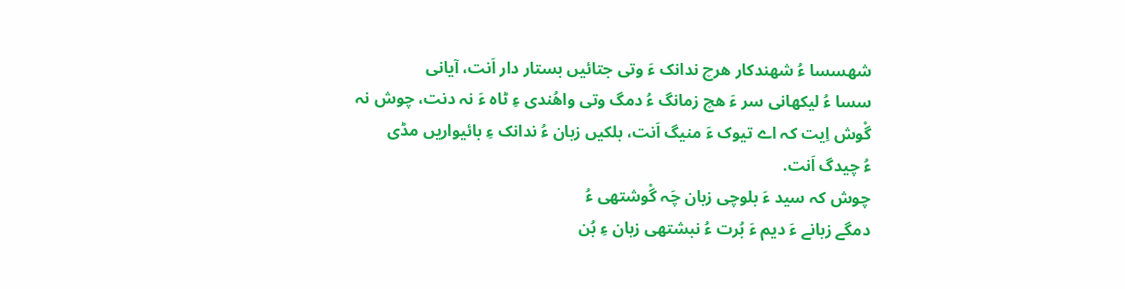شھسسا ءُ شھندکار ھرچ ندانک ءَ وتی جتائیں بستار دار اَنت، آیانی
سسا ءُ لیکھانی سر ءَ ھچ زمانگ ءُ دمگ وتی واھُندی ءِ ٹاہ ءَ نہ دنت، چوش نہ
گْوش اِیت کہ اے تیوک ءَ منیگ اَنت، بلکیں زبان ءُ ندانک ءِ بائیواریں مڈی
ءُ چیدگ اَنت.
چوش کہ سید ءَ بلوچی زبان چَہ گْوشتھی ءُ
دمگے زبانے ءَ دیم ءَ بُرت ءُ نبشتھی زبان ءِ بُن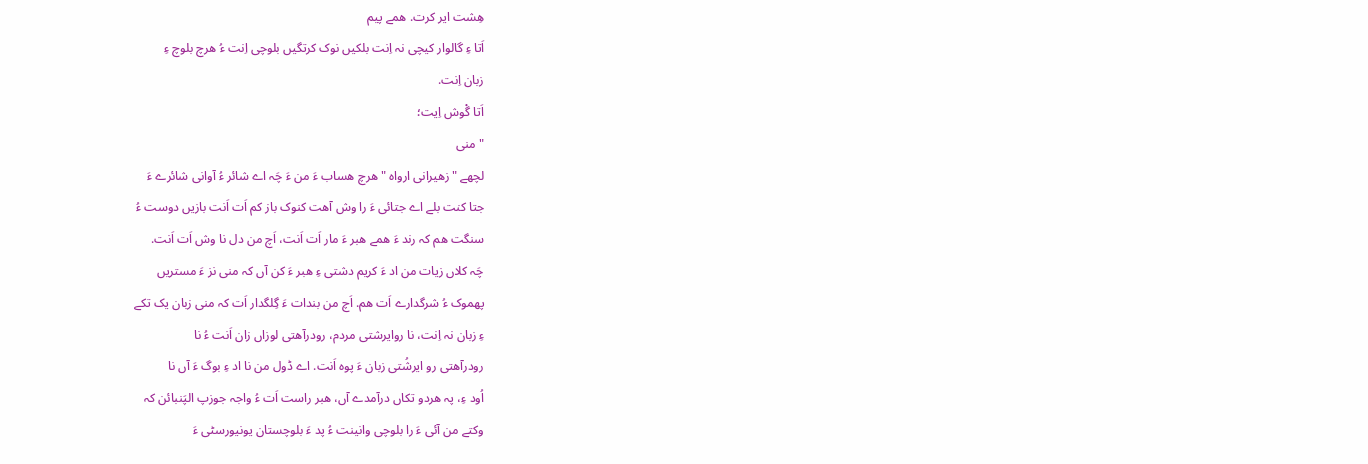ھِشت ایر کرت. ھمے پیم
اَتا ءِ گالوار کیچی نہ اِنت بلکیں نوک کرتگیں بلوچی اِنت ءُ ھرچ بلوچ ءِ
زبان اِنت.
اَتا گْوش اِیت؛
" منی
لچھے " زھیرانی ارواہ " ھرچ ھساب ءَ من ءَ چَہ اے شائر ءُ آوانی شائرے ءَ
جتا کنت بلے اے جتائی ءَ را وش آھت کنوک باز کم اَت اَنت بازیں دوست ءُ
سنگت ھم کہ رند ءَ ھمے ھبر ءَ مار اَت اَنت، اَچ من دل نا وش اَت اَنت.
چَہ کلاں زیات من اد ءَ کریم دشتی ءِ ھبر ءَ کن آں کہ منی نز ءَ مستریں
پھموک ءُ شرگدارے اَت ھم. اَچ من بندات ءَ گِلگدار اَت کہ منی زبان یک تکے
ءِ زبان نہ اِنت، نا روایرشتی مردم، رودرآھتی لوزاں زان اَنت ءُ نا
رودرآھتی رو ایرشُتی زبان ءَ پوہ اَنت. اے ڈول من نا اد ءِ بوگ ءَ آں نا
اُود ءِ، پہ ھردو تکاں درآمدے آں، ھبر راست اَت ءُ واجہ جوزپ الپَنبائن کہ
وکتے من آئی ءَ را بلوچی وانینت ءُ پد ءَ بلوچستان یونیورسٹی ءَ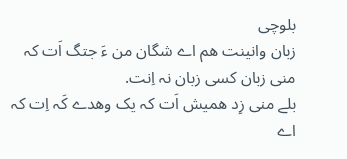بلوچی
زبان وانینت ھم اے شگان من ءَ جتگ اَت کہ منی زبان کسی زبان نہ اِنت.
بلے منی زِد ھمیش اَت کہ یک وھدے کَہ اِت کہ اے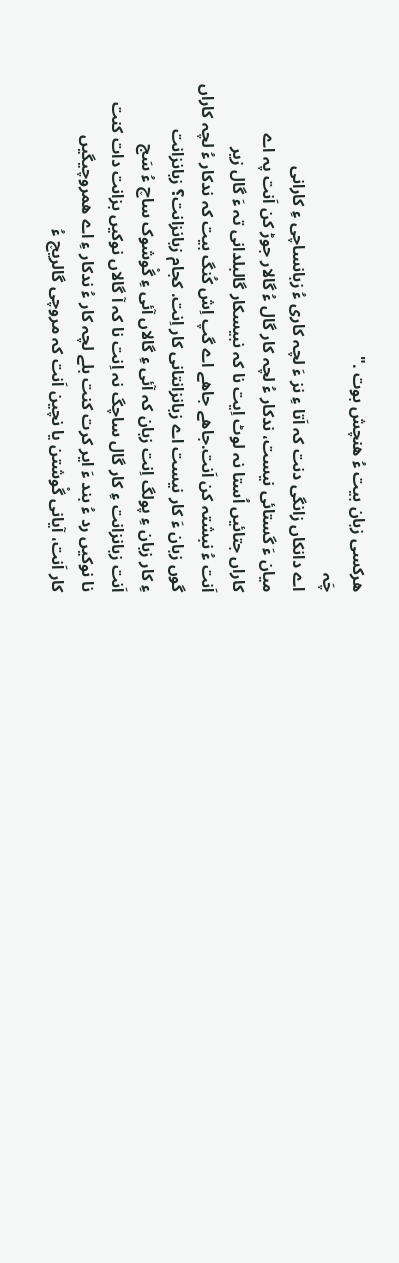ھرکسی زبان بیت ءُ ھنچش بوت ."
چَہ
اے دانکاں زانگی دنت کہ اَتا ءِ نز ءَ لچہ کاری ءُ زبانساچی ءِ کارانی
میان ءَ گستائی نیست، ندکار ءُ لچہ کار گال ءُ گالار جوڑ کن اَنت پہ اے
کاراں جتائیں اُستا نہ لوٹ اِیت نا کہ نبیسکار گالبلدانی تہ ءَ گال زیر
اَنت ءُ نبشتہ کن اَنت.جاھے جاھے اے گپ اِش کُنگ بیت کہ ندکار ءُ لچہ کاراں
گوں زبان ءَ کار نیست اے زبانزانتانی کار اِنت. کجام زبانزانت؟ زبانزانت
ءِ کار زبان ءِ پولگ اِنت زبان کہ آئی ءِ گالاں آئی ءِ گْوشوک ساچ ءُ سَج
اَنت زبانزانت ءِ کار گال ساچگ نہ اِنت نا کہ آ گالاں نوکیں بزانت دات کنت
نا نوکیں رد ءُ بند ءَ ایر کرت کنت بلے لچہ کار ءُ ندکار ءِ اے ھمروچیگیں
کار اَنت، آیانی گْوشتن یا نچین اَنت کہ مروچی گالریچ ءُ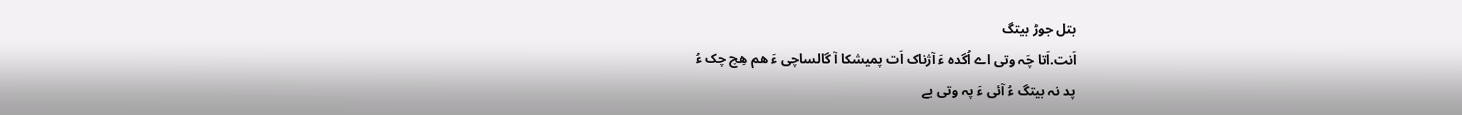بتل جوڑ بیتگ
اَنت.اَتا چَہ وتی اے اُگدہ ءَ آژناک اَت پمیشکا آ گالساچی ءَ ھم ھِچ چک ءُ
پد نہ بیتگ ءُ آئی ءَ پہ وتی بے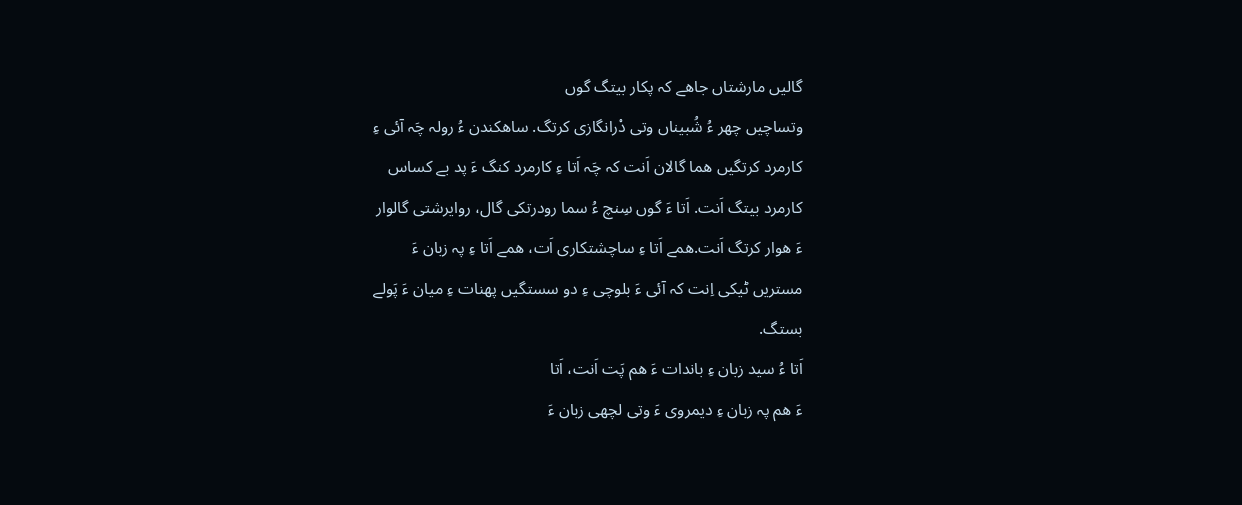گالیں مارشتاں جاھے کہ پکار بیتگ گوں
وتساچیں چھر ءُ شُبیناں وتی دْرانگازی کرتگ. ساھکندن ءُ رولہ چَہ آئی ءِ
کارمرد کرتگیں ھما گالان اَنت کہ چَہ اَتا ءِ کارمرد کنگ ءَ پد بے کساس
کارمرد بیتگ اَنت. اَتا ءَ گوں سِنچ ءُ سما رودرتکی گال، روایرشتی گالوار
ءَ ھوار کرتگ اَنت.ھمے اَتا ءِ ساچشتکاری اَت، ھمے اَتا ءِ پہ زبان ءَ
مستریں ٹیکی اِنت کہ آئی ءَ بلوچی ءِ دو سستگیں پھنات ءِ میان ءَ پَولے
بستگ.
اَتا ءُ سید زبان ءِ باندات ءَ ھم پَت اَنت، اَتا
ءَ ھم پہ زبان ءِ دیمروی ءَ وتی لچھی زبان ءَ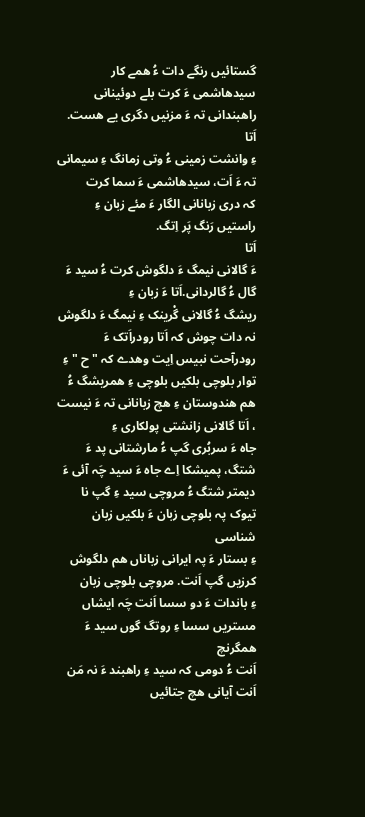گستائیں رنگے دات ءُ ھمے کار
سیدھاشمی ءَ کرت بلے دوئینانی راھبندانی تہ ءَ مزنیں دگری یے ھست.
اَتا
ءِ وانشت زمینی ءُ وتی زمانگ ءِ سیمانی تہ ءَ اَت، سیدھاشمی ءَ سما کرت
کہ دری زبانانی الگار ءَ مئے زبان ءِ راستیں رَنگ پَر اِتگ.
اَتا
ءَ گالانی نیمگ ءَ دلگوش کرت ءُ سید ءَ گال ءُ گالردانی.اَتا ءَ زبان ءِ
ریشگ ءُ گالانی گْرینک ءِ نیمگ ءَ دلگوش نہ دات چوش کہ اَتا رودراَتک ءَ
رودرآحت نبیس اِیت وھدے کہ " ح " ءِ توار بلوچی بلکیں بلوچی ءِ ھمریشگ ءُ
ھم ھندوستان ءِ ھچ زبانانی تہ ءَ نیست ، اَتا گالانی زانشتی پولکاری ءِ
جاہ ءَ سربُری گپ ءُ مارشتانی پد ءَ شتگ، پمیشکا اِے جاہ ءَ سید چَہ آئی ءَ
دیمتر شتگ ءُ مروچی سید ءِ گپ نا تیوک پہ بلوچی زبان ءَ بلکیں زبان شناسی
ءِ بستار ءَ پہ ایرانی زباناں ھم دلگوش کرزیں گپ اَنت. مروچی بلوچی زبان
ءِ باندات ءَ دو سسا اَنت چَہ ایشاں مستریں سسا ءِ روتگ گوں سید ءَ ھمگرنچ
اَنت ءُ دومی کہ سید ءِ راھبند ءَ نہ مَن اَنت آیانی ھچ جتائیں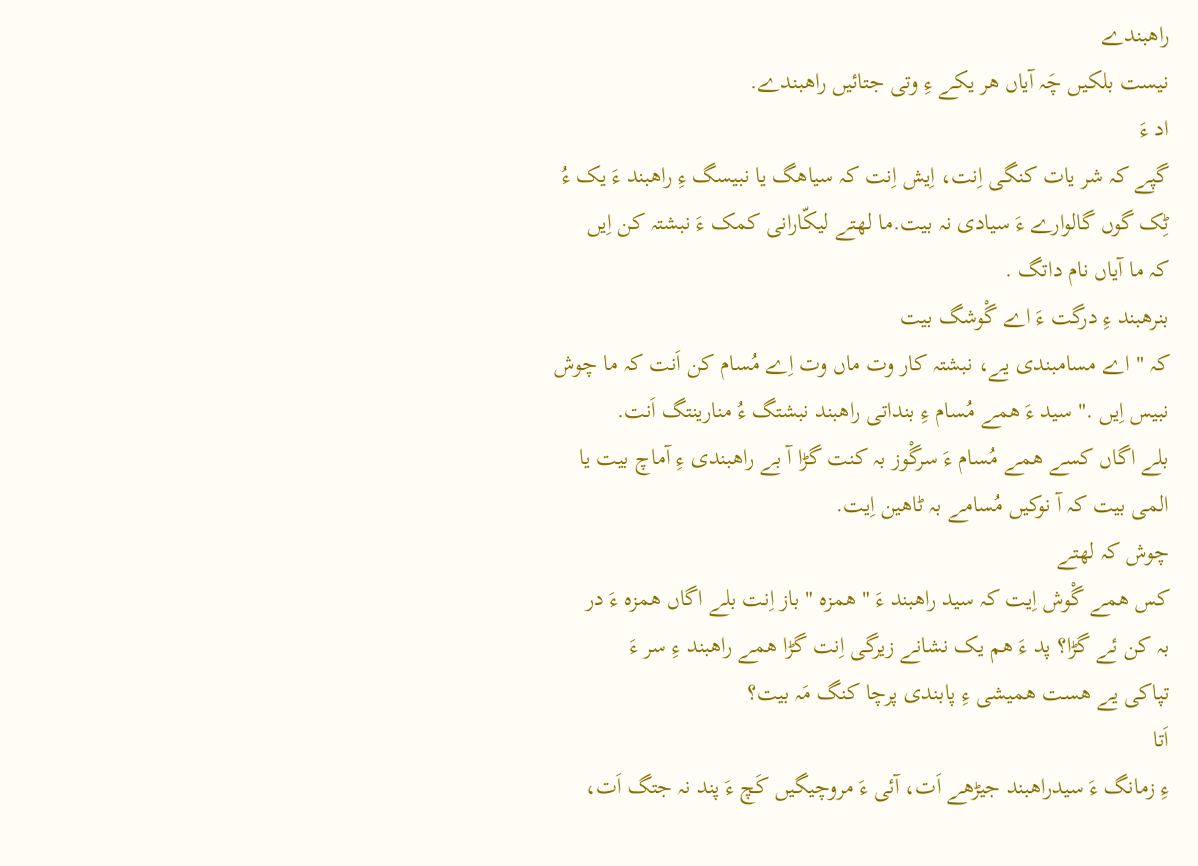راھبندے
نیست بلکیں چَہ آیاں ھر یکے ءِ وتی جتائیں راھبندے.
اد ءَ
گپے کہ شر یات کنگی اِنت، اِیش اِنت کہ سیاھگ یا نبیسگ ءِ راھبند ءَ یک ءُ
ٹِک گوں گالوارے ءَ سیادی نہ بیت.ما لھتے لیکّارانی کمک ءَ نبشتہ کن اِیں
کہ ما آیاں نام داتگ .
بنرھبند ءِ درگت ءَ اے گْوشگ بیت
کہ " اے مسامبندی یے، نبشتہ کار وت ماں وت اِے مُسام کن اَنت کہ ما چوش
نبیس اِیں ." سید ءَ ھمے مُسام ءِ بنداتی راھبند نبشتگ ءُ منارینتگ اَنت.
بلے اگاں کسے ھمے مُسام ءَ سرگْوز بہ کنت گڑا آ بے راھبندی ءِ آماچ بیت یا
المی بیت کہ آ نوکیں مُسامے بہ ٹاھین اِیت.
چوش کہ لھتے
کس ھمے گْوش اِیت کہ سید راھبند ءَ " ھمزہ " باز اِنت بلے اگاں ھمزہ ءَ در
بہ کن ئے گڑا؟ پد ءَ ھم یک نشانے زیرگی اِنت گڑا ھمے راھبند ءِ سر ءَ
تپاکی یے ھست ھمیشی ءِ پابندی پرچا کنگ مَہ بیت؟
اَتا
ءِ زمانگ ءَ سیدراھبند جیڑھے اَت، آئی ءَ مروچیگیں کَچ ءَ پند نہ جتگ اَت،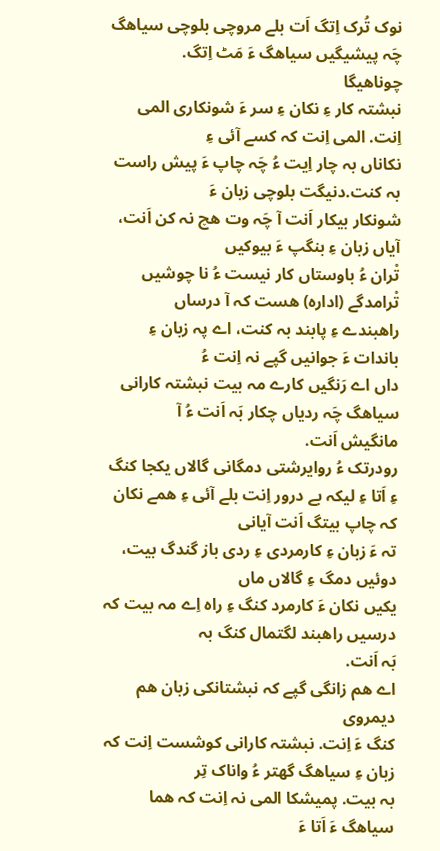نوک تُرک اِتگ اَت بلے مروچی بلوچی سیاھگ چَہ پیشیگیں سیاھگ ءَ مَٹ اِتگ.
چوناھیگا
نبشتہ کار ءِ نکان ءِ سر ءَ شونکاری المی اِنت. المی اِنت کہ کسے آئی ءِ
نکاناں بہ چار اِیت ءُ چَہ چاپ ءَ پیش راست بہ کنت.دنیگت بلوچی زبان ءَ
شونکار بیکار اَنت آ چَہ وت ھچ نہ کن اَنت، آیاں زبان ءِ بنگپ ءَ بیوکیں
تْران ءُ باوستاں کار نیست ءُ نا چوشیں تْرامدگے (ادارہ) ھست کہ آ درساں
راھبندے ءِ پابند بہ کنت، اے پہ زبان ءِ باندات ءَ جوانیں گپے نہ اِنت ءُ
داں اے رَنگیں کارے مہ بیت نبشتہ کارانی سیاھگ چَہ ردیاں چکار بَہ اَنت ءُ آ
مانگیش اَنت.
رودرتک ءُ روایرشتی دمگانی گالاں یکجا کنگ
ءِ اَتا ءِ لیکہ بے درور اِنت بلے آئی ءِ ھمے نکان کہ چاپ بیتگ اَنت آیانی
تہ ءَ زبان ءِ کارمردی ءِ ردی باز گندگ بیت، دوئیں دمگ ءِ گالاں ماں
یکیں نکان ءَ کارمرد کنگ ءِ راہ اِے مہ بیت کہ درسیں راھبند لگتمال کنگ بہ
بَہ اَنت.
اے ھم زانگی گپے کہ نبشتانکی زبان ھم دیمروی
کنگ ءَ اِنت. نبشتہ کارانی کوشست اِنت کہ زبان ءِ سیاھگ گھتر ءُ واناک تِر
بہ بیت. پمیشکا المی نہ اِنت کہ ھما سیاھگ ءَ اَتا ءَ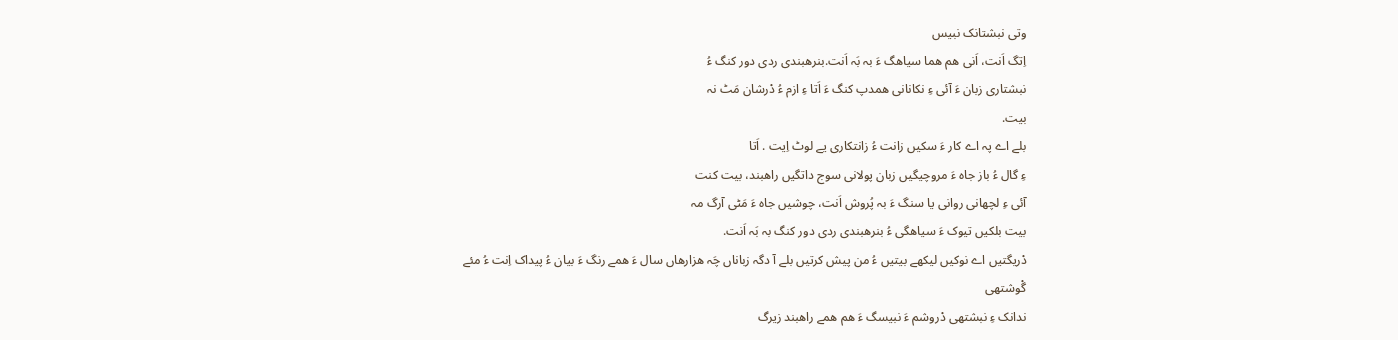وتی نبشتانک نبیس
اِتگ اَنت، اَنی ھم ھما سیاھگ ءَ بہ بَہ اَنت.بنرھبندی ردی دور کنگ ءُ
نبشتاری زبان ءَ آئی ءِ نکانانی ھمدپ کنگ ءَ اَتا ءِ ازم ءُ دْرشان مَٹ نہ
بیت.
بلے اے پہ اے کار ءَ سکیں زانت ءُ زانتکاری یے لوٹ اِیت . اَتا
ءِ گال ءُ باز جاہ ءَ مروچیگیں زبان پولانی سوج داتگیں راھبند، بیت کنت
آئی ءِ لچھانی روانی یا سنگ ءَ بہ پُروش اَنت، چوشیں جاہ ءَ مَٹی آرگ مہ
بیت بلکیں تیوک ءَ سیاھگی ءُ بنرھبندی ردی دور کنگ بہ بَہ اَنت.
دْریگتیں اے نوکیں لیکھے بیتیں ءُ من پیش کرتیں بلے آ دگہ زباناں چَہ ھزارھاں سال ءَ ھمے رنگ ءَ بیان ءُ پیداک اِنت ءُ مئے
گْوشتھی
ندانک ءِ نبشتھی دْروشم ءَ نبیسگ ءَ ھم ھمے راھبند زیرگ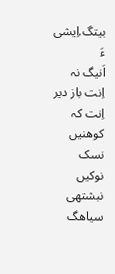بیتگ.اِیشی ءَ
اَنیگ نہ اِنت باز دیر اِنت کہ کوھنیں نسک نوکیں نبشتھی سیاھگ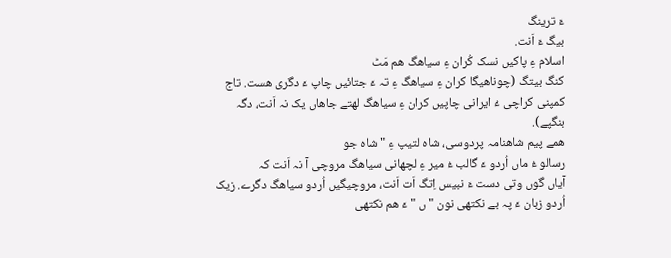ءَ ترینگ
بیگ ءَ اَنت.
اسلام ءِ پاکیں نسک کُران ءِ سیاھگ ھم مَٹ
کنگ بیتگ (چوناھیگا کران ءِ سیاھگ ءِ تہ ءَ جتائیں چاپ ءَ دگری ھست. تاج
کمپنی کراچی ءُ ایرانی چاپیں کران ءِ سیاھگ لھتے جاھاں یک نہ اَنت، دگہ
بنگپے).
ھمے پیم شاھنامہ پردوسی، شاہ لتیپ ءِ " شاہ جو
رسالو ءُ ماں اُردو ءَ گالب ءُ میر ءِ لچھانی سیاھگ مروچی آ نہ اَنت کہ
آیاں گوں وتی دست ءَ نبیس اِتگ اَت اَنت، مروچیگیں اُردو سیاھگ دگرے. زیک
اُردو زبان ءَ پہ بے نکتھی نون " ں " ءَ ھم نکتھی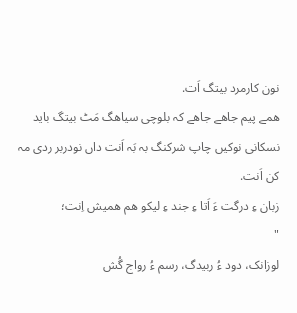نون کارمرد بیتگ اَت.
ھمے پیم جاھے جاھے کہ بلوچی سیاھگ مَٹ بیتگ باید نسکانی نوکیں چاپ شرکنگ بہ بَہ اَنت داں نودربر ردی مہ کن اَنت.
زبان ءِ درگت ءَ اَتا ءِ جند ءِ لیکو ھم ھمیش اِنت؛
"
لوزانک، دود ءُ ربیدگ، رسم ءُ رواج گُش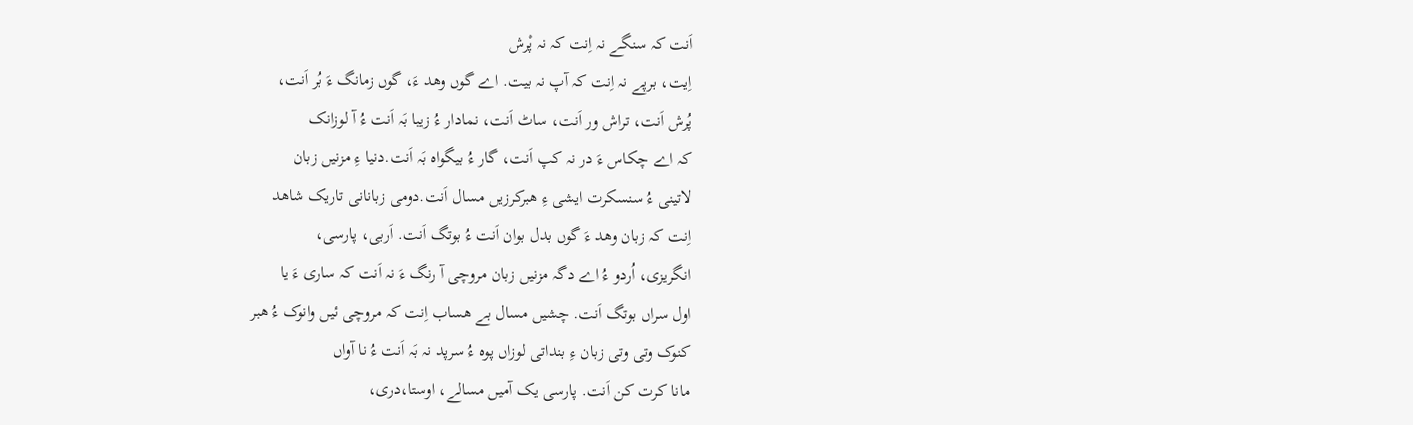اَنت کہ سنگے نہ اِنت کہ نہ پْرش
اِیت، برپے نہ اِنت کہ آپ نہ بیت. اے گوں وھد ءَ، گوں زمانگ ءَ بُر اَنت،
پُرش اَنت، تراش ور اَنت، ساٹ اَنت، نمادار ءُ زیبا بَہ اَنت ءُ آ لوزانک
کہ اے چکاس ءَ در نہ کپ اَنت، گار ءُ بیگواہ بَہ اَنت.دنیا ءِ مزنیں زبان
لاتینی ءُ سنسکرت ایشی ءِ ھبرکرزیں مسال اَنت.دومی زبانانی تاریک شاھد
اِنت کہ زبان وھد ءَ گوں بدل بوان اَنت ءُ بوتگ اَنت. اَربی، پارسی،
انگریزی، اُردو ءُ اے دگہ مزنیں زبان مروچی آ رنگ ءَ نہ اَنت کہ ساری ءَ یا
اول سراں بوتگ اَنت. چشیں مسال بے ھساب اِنت کہ مروچی ئیں وانوک ءُ ھبر
کنوک وتی وتی زبان ءِ بنداتی لوزاں پوہ ءُ سرپد نہ بَہ اَنت ءُ نا آواں
مانا کرت کن اَنت. پارسی یک آمیں مسالے، اوستا،دری،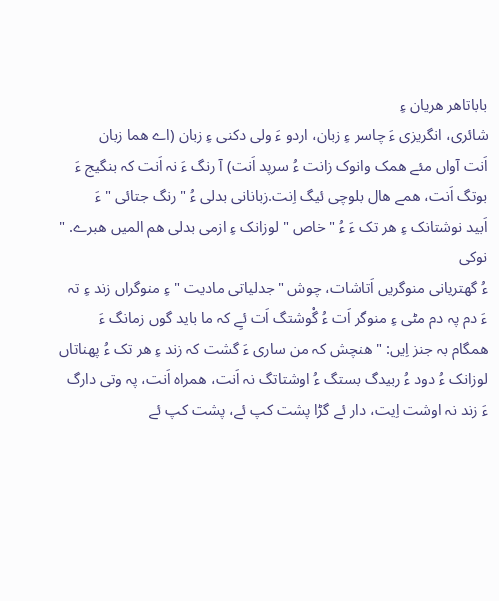باباتاھر ھریان ءِ
شائری، انگریزی ءَ چاسر ءِ زبان، اردو ءَ ولی دکنی ءِ زبان (اے ھما زبان
اَنت آواں مئے ھمک وانوک زانت ءُ سرپد اَنت) آ رنگ ءَ نہ اَنت کہ بنگیج ءَ
بوتگ اَنت، ھمے ھال بلوچی ئیگ اِنت.زبانانی بدلی ءُ " رنگ جتائی " ءَ
اَبید نوشتانک ءِ ھر تک ءَ ءُ " خاص " لوزانک ءِ ازمی بدلی ھم المیں ھبرے. "
نوکی
ءُ گھتریانی منوگریں اَتاشات، چوش "جدلیاتی مادیت " ءِ منوگراں زند ءِ تہ
ءَ دم پہ دم مٹی ءِ منوگر اَت ءُ گْوشتگ اَت ئےِ کہ ما باید گوں زمانگ ءَ
ھمگام بہ جنز اِیں: " ھنچش کہ من ساری ءَ گشت کہ زند ءِ ھر تک ءُ پھناتاں
لوزانک ءُ دود ءُ ربیدگ بستگ ءُ اوشتاتگ نہ اَنت، ھمراہ اَنت، پہ وتی دارگ
ءَ زند نہ اوشت اِیت، دار ئے گڑا پشت کپ ئے، پشت کپ ئے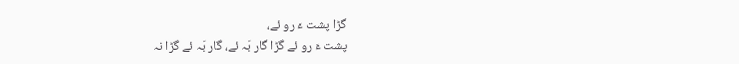گڑا پشت ءَ رو ئے،
پشت ءَ رو ئے گڑا گار بَہ ئے، گار بَہ ئے گڑا نہ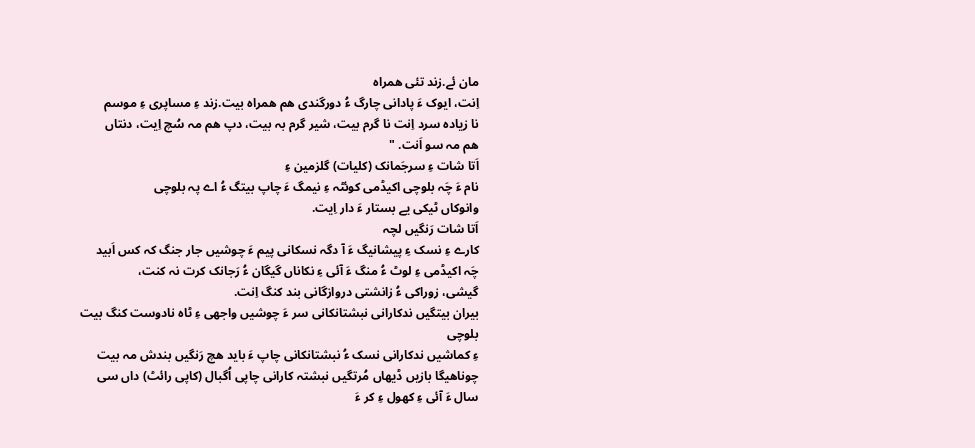مان ئے.زند تئی ھمراہ
اِنت، ایوک ءَ پادانی چارگ ءُ دورگندی ھم ھمراہ بیت.زند ءِ مساپری ءِ موسم
نا زیادہ سرد اِنت نا گرم بیت، شیر گرم بہ بیت، دپ ھم مہ سُچ اِیت، دنتاں
ھم مہ سو اَنت. "
اَتا شات ءِ سرجَمانک (کلیات) گلزمین ءِ
نام ءَ چَہ بلوچی اکیڈمی کوئٹہ ءِ نیمگ ءَ چاپ بیتگ ءُ اے پہ بلوچی
وانوکاں ٹیکی یے بستار ءَ دار اِیت.
اَتا شات رَنگیں لچہ
کارے ءِ نسک ءِ پیشانیگ ءَ آ دگہ نسکانی پیم ءَ چوشیں جار جنگ کہ کس اَبید
چَہ اکیڈمی ءِ لوٹ ءُ منگ ءَ آئی ءِ نکاناں گیگان ءُ رَجانک کرت نہ کنت،
گیشی، زوراکی ءُ زانشتی دروازگانی بند کنگ اِنت.
بیران بیتگیں ندکارانی نبشتانکانی سر ءَ چوشیں واجھی ءِ ٹاہ نادوست کنگ بیت بلوچی
ءِ کماشیں ندکارانی نسک ءُ نبشتانکانی چاپ ءَ باید ھچ رَنگیں بندش مہ بیت
چوناھیگا بازیں ڈیھاں مُرتگیں نبشتہ کارانی چاپی اُگبال (کاپی رائٹ) داں سی
سال ءَ آئی ءِ کھول ءِ کر ءَ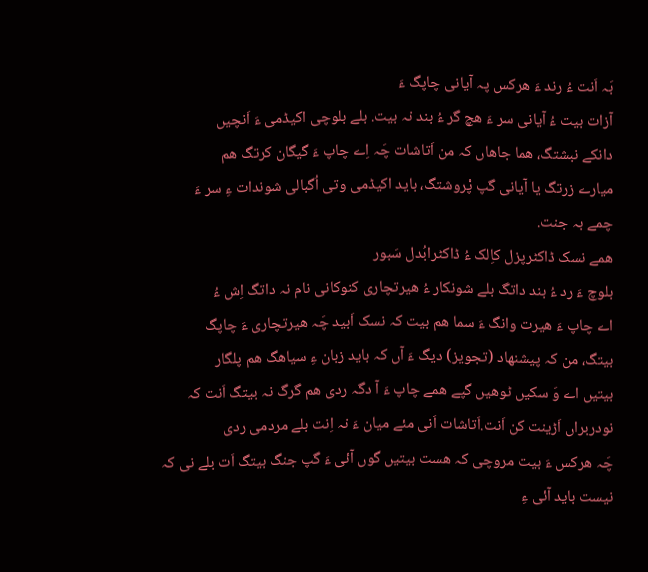بَہ اَنت ءُ رند ءَ ھرکس پہ آیانی چاپگ ءَ
آزات بیت ءُ آیانی سر ءَ ھچ گر ءُ بند نہ بیت. بلے بلوچی اکیڈمی ءَ اَنچیں
دانکے نبشتگ، ھما جاھاں کہ من اَتاشات چَہ اِے چاپ ءَ گیگان کرتگ ھم
میارے زرتگ یا آیانی گپ پْروشتگ، باید اکیڈمی وتی اُگبالی شوندات ءِ سر ءَ
چمے بہ جنت.
ھمے نسک ڈاکٹرپزل کاِلک ءُ ڈاکٹرابُدل سَبور
بلوچ ءَ رد ءُ بند داتگ بلے شونکار ءُ ھیرتچاری کنوکانی نام نہ داتگ اِش ءُ
اے چاپ ءَ ھیرت وانگ ءَ سما ھم بیت کہ نسک اَبید چَہ ھیرتچاری ءَ چاپگ
بیتگ، من کہ پیشنھاد (تجویز) دیگ ءَ آں کہ باید زبان ءِ سیاھگ ھم پلگار
بیتیں اے وَ سکیں ٹوھیں گپے ھمے چاپ ءَ آ دگہ ردی ھم گرگ نہ بیتگ اَنت کہ
نودربراں اَڑینت کن اَنت.اَتاشات اَنی مئے میان ءَ نہ اِنت بلے مردمی ردی
چَہ ھرکس ءَ بیت مروچی کہ ھست بیتیں گوں آئی ءَ گپ جنگ بیتگ اَت بلے نی کہ
نیست باید آئی ءِ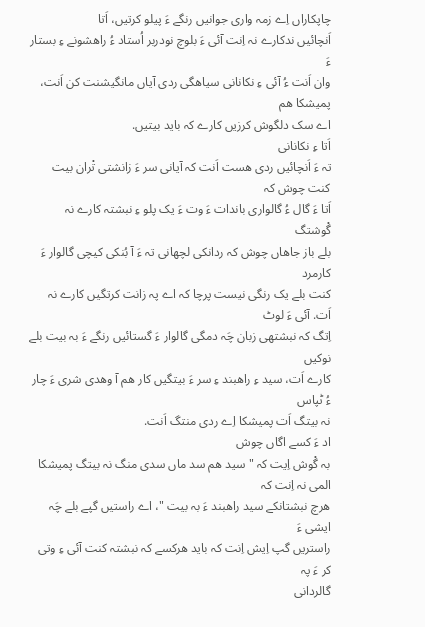چاپکاراں اِے زمہ واری جوانیں رنگے ءَ پیلو کرتیں، اَتا
اَنچائیں ندکارے نہ اِنت آئی ءَ بلوچ نودربر اُستاد ءُ راھشونے ءِ بستار ءَ
وان اَنت ءُ آئی ءِ نکانانی سیاھگی ردی آیاں مانگیشنت کن اَنت، پمیشکا ھم
اے سک دلگوش کرزیں کارے کہ باید بیتیں.
اَتا ءِ نکانانی
تہ ءَ اَنچائیں ردی ھست اَنت کہ آیانی سر ءَ زانشتی تْران بیت کنت چوش کہ
اَتا ءَ گال ءُ گالواری باندات ءَ وت ءَ یک پلو ءِ نبشتہ کارے نہ گْوشتگ
بلے باز جاھاں چوش کہ ردانکی لچھانی تہ ءَ آ بُنکی کیچی گالوار ءَ کارمرد
کنت بلے یک رنگی نیست پرچا کہ اے پہ زانت کرتگیں کارے نہ اَت. آئی ءَ لوٹ
اِتگ کہ نبشتھی زبان چَہ دمگی گالوار ءَ گستائیں رنگے ءَ بہ بیت بلے نوکیں
کارے اَت، سید ءِ راھبند ءِ سر ءَ بیتگیں کار ھم آ وھدی شری ءَ چار ءُ ٹپاس
نہ بیتگ اَت پمیشکا اِے ردی منتگ اَنت.
اد ءَ کسے اگاں چوش
بہ گْوش اِیت کہ " سید ھم سد ماں سدی منگ نہ بیتگ پمیشکا المی نہ اِنت کہ
ھرچ نبشتانکے سید راھبند ءَ بہ بیت "، اے راستیں گپے بلے چَہ ایشی ءَ
راستریں گپ اِیش اِنت کہ باید ھرکسے کہ نبشتہ کنت آئی ءِ وتی کر ءَ پہ
گالردانی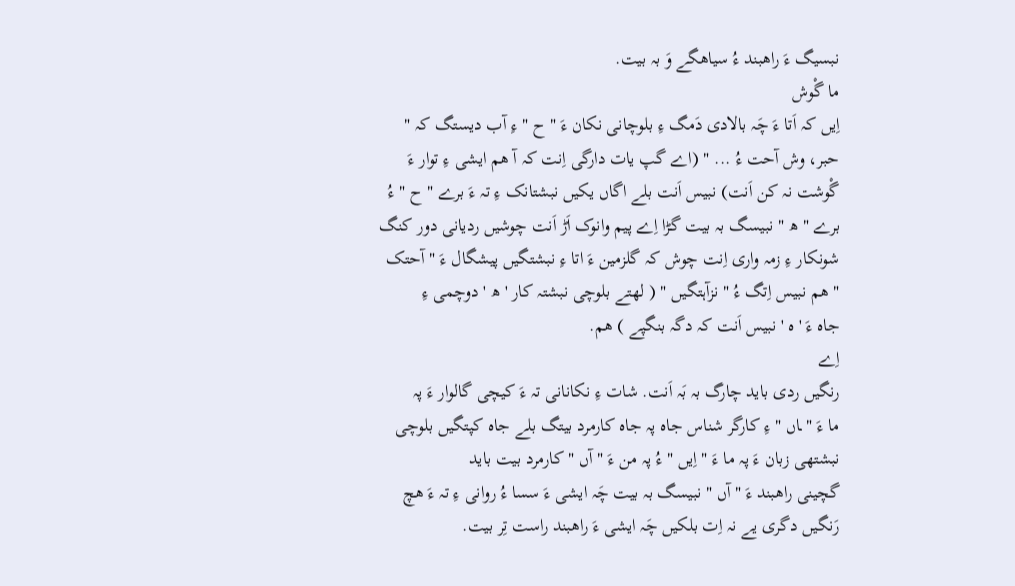نبسیگ ءَ راھبند ءُ سیاھگے وَ بہ بیت.
ما گْوش
اِیں کہ اَتا ءَ چَہ بالادی دَمگ ءِ بلوچانی نکان ءَ " ح " ءِ آب دیستگ کہ "
حبر، وش آحت ءُ ... " (اے گپ یات دارگی اِنت کہ آ ھم ایشی ءِ توار ءَ
گْوشت نہ کن اَنت) نبیس اَنت بلے اگاں یکیں نبشتانک ءِ تہ ءَ برے " ح " ءُ
برے " ھ " نبیسگ بہ بیت گڑا اِے پیم وانوک اَڑ اَنت چوشیں ردیانی دور کنگ
شونکار ءِ زمہ واری اِنت چوش کہ گلزمین ءَ اتا ءِ نبشتگیں پیشگال ءَ " آحتک
" ھم نبیس اِتگ ءُ " نزآہتگیں " ( لھتے بلوچی نبشتہ کار ' ھ ' دوچمی ءِ
جاہ ءَ ' ہ ' نبیس اَنت کہ دگہ بنگپے ) ھم.
اِے
رنگیں ردی باید چارگ بہ بَہ اَنت. شات ءِ نکانانی تہ ءَ کیچی گالوار ءَ پہ
ما ءَ "ـاں " ءِ کارگر شناس جاہ پہ جاہ کارمرد بیتگ بلے جاہ کپتگیں بلوچی
نبشتھی زبان ءَ پہ ما ءَ " اِیں " ءُ پہ من ءَ " آں " کارمرد بیت باید
گچینی راھبند ءَ " آں " نبیسگ بہ بیت چَہ ایشی ءَ سسا ءُ روانی ءِ تہ ءَ ھچ
رَنگیں دگری یے نہ اِت بلکیں چَہ ایشی ءَ راھبند راست تِر بیت.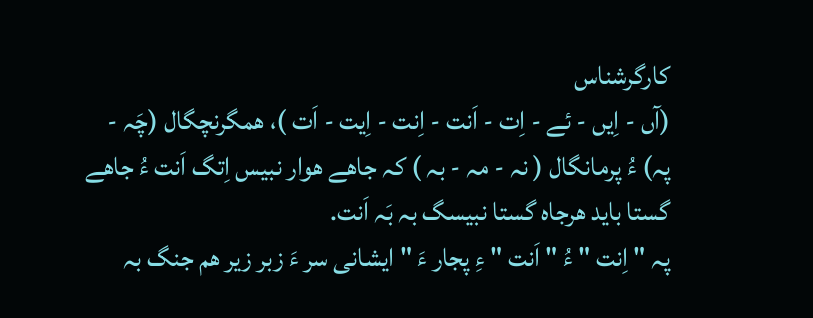کارگرشناس
(آں - اِیں - ئے - اِت - اَنت - اِنت - اِیت - اَت )، ھمگرنچگال (چَہ -
پہ) ءُ پرمانگال ( نہ - مہ - بہ ) کہ جاھے ھوار نبیس اِتگ اَنت ءُ جاھے
گستا باید ھرجاہ گستا نبیسگ بہ بَہ اَنت.
پہ " اِنت " ءُ " اَنت " ءِ پجار ءَ " ایشانی سر ءَ زبر زیر ھم جنگ بہ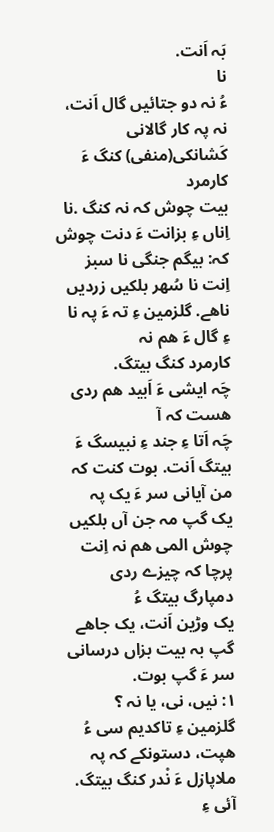بَہ اَنت.
نا
ءُ نہ دو جتائیں گال اَنت، نہ پہ کار گالانی کَشانکی(منفی) کنگ ءَ کارمرد
بیت چوش کہ نہ کنگ .نا اِناں ءِ بزانت ءَ دنت چوش کہ: بیگم جنگی نا سبز
اِنت نا سُھر بلکیں زردیں ناھے. گلزمین ءِ تہ ءَ پہ نا ءِ گال ءَ ھم نہ
کارمرد کنگ بیتگ.
چَہ ایشی ءَ اَبید ھم ردی ھست کہ آ
چَہ اَتا ءِ جند ءِ نبیسگ ءَ بیتگ اَنت. بوت کنت کہ من آیانی سر ءَ یک پہ
یک گپ مہ جن آں بلکیں چوش المی ھم نہ اِنت پرچا کہ چیزے ردی دمپارگ بیتگ ءُ
یک وڑین اَنت، یک جاھے گپ بہ بیت بزاں درسانی سر ءَ گپ بوت.
۱: نیں، نی، یا نہ ؟
گلزمین ءِ تاکدیم سی ءُ ھپت، دستونکے کہ پہ ملاپازل ءَ نْدر کنگ بیتگ.
آئی ءِ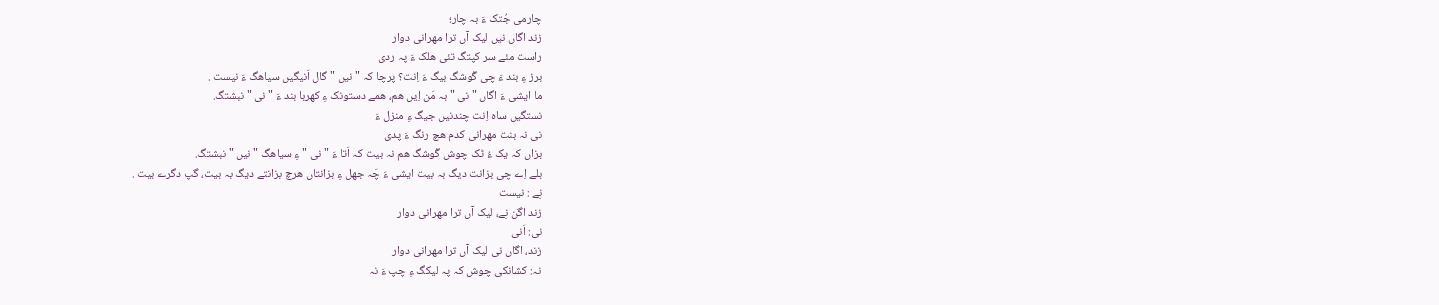چارمی جُتک ءَ بہ چار؛
زند اگاں نیں لیک آں ترا مھرانی دوار
راست مئے سر کپتگ تئی ھلک ءَ پہ ردی
برز ءِ بند ءَ چی گْوشگ بیگ ءَ اِنت؟ پرچا کہ " نیں " گال اَنیگیں سیاھگ ءَ نیست .
ما ایشی ءَ اگاں " نی " بہ مَن اِیں ھم، ھمے دستونک ءِ کھربا بند ءَ " نی " نبشتگ.
نستگیں ساہ اِنت چندنیں جیگ ءِ منزل ءَ
نی نہ بنت مھرانی کدم ھچ رنگ ءَ پدی
بزاں کہ یک ءُ ٹک چوش گْوشگ ھم نہ بیت کہ اَتا ءَ " نی " ءِ سیاھگ " نیں " نبشتگ.
بلے اِے چی بزانت دیگ بہ بیت ایشی ءَ چَہ جھل ءِ بزانتاں ھرچ بزانتے دیگ بہ بیت، گپ دگرے بیت .
نِے : نیست
زند اگن نِے، لیک آں ترا مھرانی دوار
نی: اَنی
زند، اگاں نی لیک آں ترا مھرانی دوار
نہ: کشانکی چوش کہ پہ لیکگ ءِ چپ ءَ نہ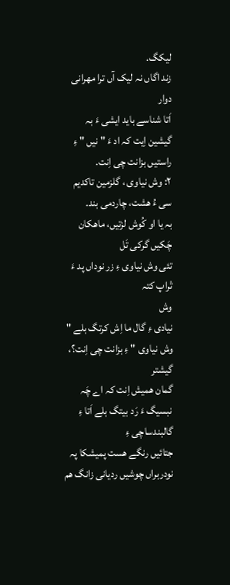لیکگ.
زند اگاں نہ لیک آں ترا مھرانی دوار
اَتا شناسے باید ایشی ءَ بہ گیشین اِیت کہ اد ءَ " نیں " ءِ راستیں بزانت چی اِنت.
۲: وش نیاوی ، گلزمین تاکدیم سی ءُ ھشت، چاردمی بند.
بہ یا او کُوش لزتیں، ماھکان چَکیں گرکی تَل
تئی وش نیاوی ءِ زر نوداں پد ءَ تْراپ کتہ
وش
نیادی ءِ گال ما اِش کرتگ بلے " وش نیاوی " ءِ بزانت چی اِنت؟، گیشتر
گمان ھمیش اِنت کہ اے چَہ نبسیگ ءَ رَد بیتگ بلے اَتا ءِ گالبندساچی ءِ
جتائیں رنگے ھست پمیشکا پہ نودربراں چوشیں ردیانی زانگ ھم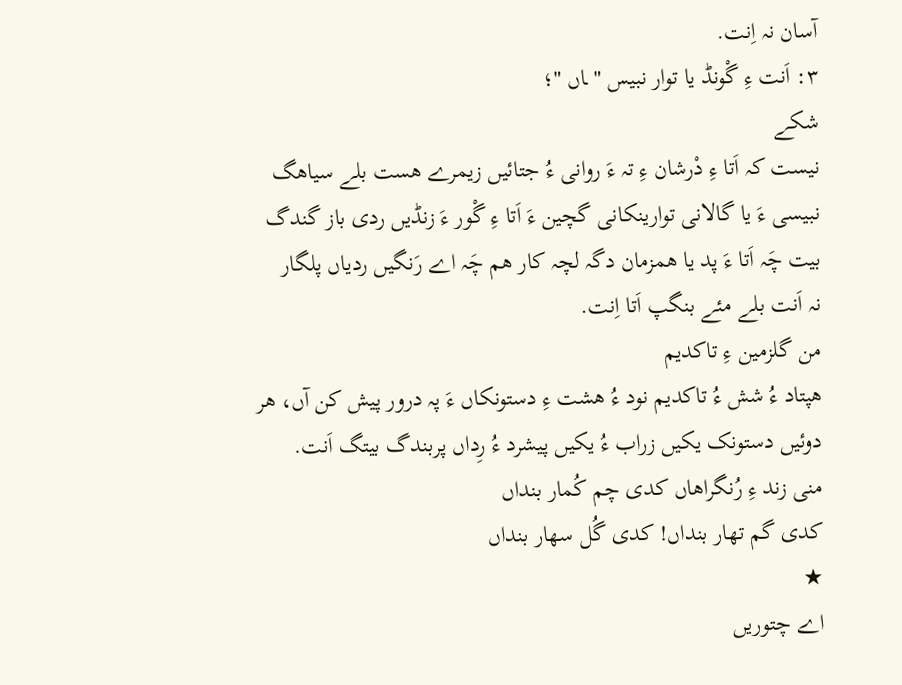آسان نہ اِنت.
۳: اَنت ءِ گْونڈ یا توار نبیس " ـاں "؛
شکے
نیست کہ اَتا ءِ دْرشان ءِ تہ ءَ روانی ءُ جتائیں زیمرے ھست بلے سیاھگ
نبیسی ءَ یا گالانی توارینکانی گچین ءَ اَتا ءِ گْور ءَ زنڈیں ردی باز گندگ
بیت چَہ اَتا ءَ پد یا ھمزمان دگہ لچہ کار ھم چَہ اے رَنگیں ردیاں پلگار
نہ اَنت بلے مئے بنگپ اَتا اِنت.
من گلزمین ءِ تاکدیم
ھپتاد ءُ شش ءُ تاکدیم نود ءُ ھشت ءِ دستونکاں ءَ پہ درور پیش کن آں، ھر
دوئیں دستونک یکیں زراب ءُ یکیں پیشرد ءُ رِداں پربندگ بیتگ اَنت.
منی زند ءِ رُنگراھاں کدی چم کُمار بنداں
کدی گم تھار بنداں! کدی گُل سھار بنداں
★
اے چتوریں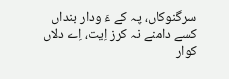سرگنوکاں، پہ کے ءَ ودار بنداں
کسے دامنے نہ کرز اِیت، اِے دلاں کوار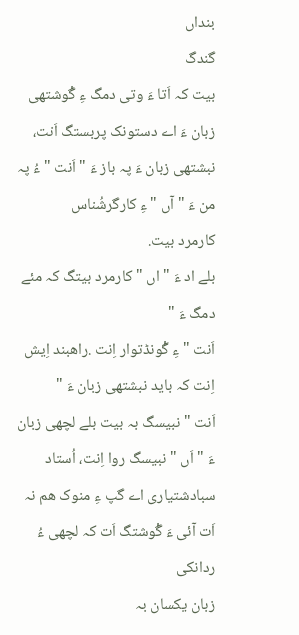بنداں
گندگ
بیت کہ اَتا ءَ وتی دمگ ءِ گْوشتھی زبان ءَ اے دستونک پربستگ اَنت،
نبشتھی زبان ءَ پہ باز ءَ " اَنت " ءُ پہ من ءَ " آں " ءِ کارگرشُناس
کارمرد بیت.
بلے اد ءَ " اں " کارمرد بیتگ کہ مئے دمگ ءَ "
اَنت " ءِ گْونڈتوار اِنت .راھبند اِیش اِنت کہ باید نبشتھی زبان ءَ "
اَنت " نبیسگ بہ بیت بلے لچھی زبان ءَ " اَں " نبیسگ روا اِنت، اُستاد
سبادشتیاری اے گپ ءِ منوک ھم نہ اَت آئی ءَ گْوشتگ اَت کہ لچھی ءُ ردانکی
زبان یکسان بہ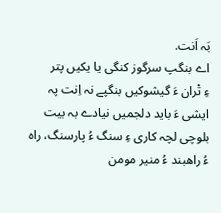بَہ اَنت.
اے بنگپ سرگوز کنگی یا یکیں پتر
ءِ تْران ءَ گیشوکیں بنگپے نہ اِنت پہ ایشی ءَ باید دلجمیں نیادے بہ بیت
بلوچی لچہ کاری ءِ سنگ ءُ پارسنگ، راہ ءُ راھبند ءُ منیر مومن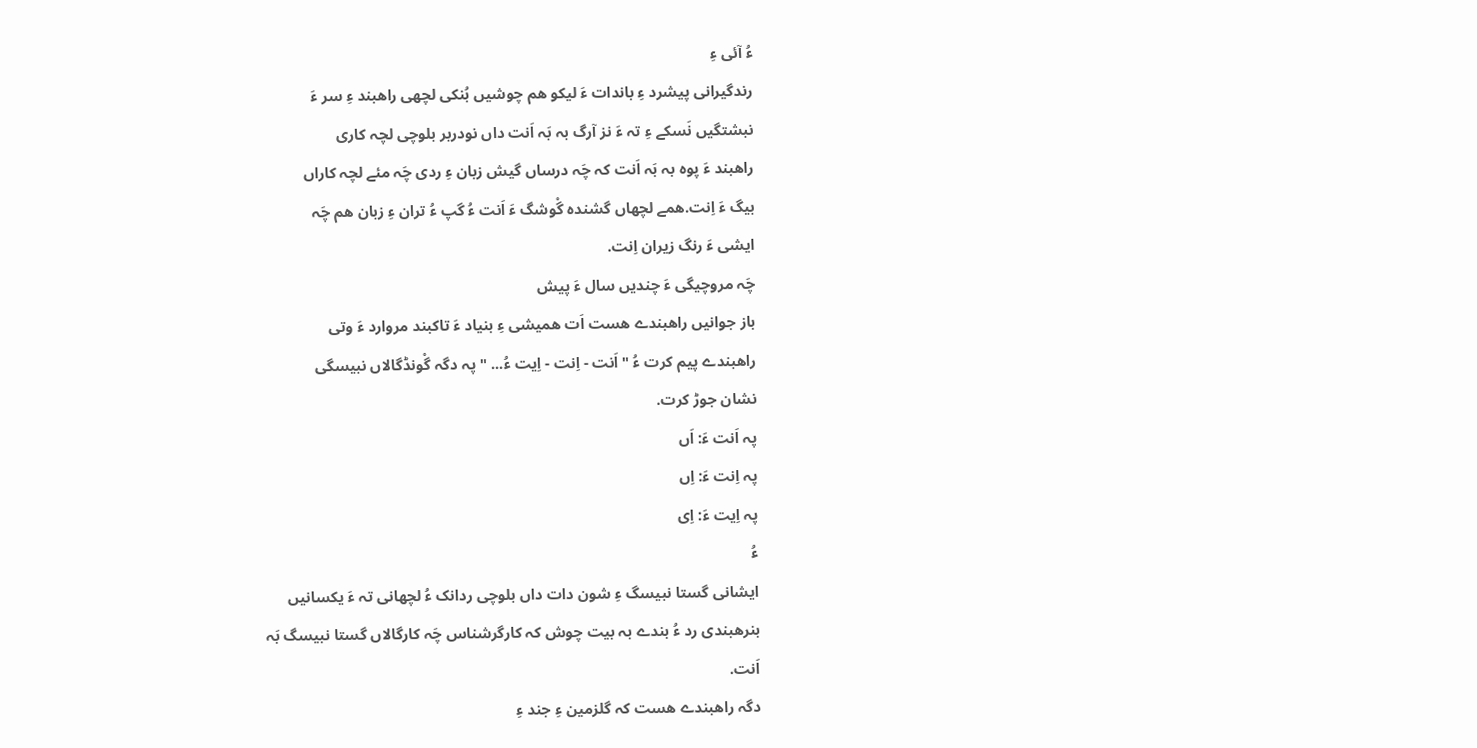ءُ آئی ءِ
رندگیرانی پیشرد ءِ باندات ءَ لیکو ھم چوشیں بُنکی لچھی راھبند ءِ سر ءَ
نبشتگیں نَسکے ءِ تہ ءَ نز آرگ بہ بَہ اَنت داں نودربر بلوچی لچہ کاری
راھبند ءَ پوہ بہ بَہ اَنت کہ چَہ درساں گیش زبان ءِ ردی چَہ مئے لچہ کاراں
بیگ ءَ اِنت.ھمے لچھاں گشندہ گْوشگ ءَ اَنت ءُ گپ ءُ تران ءِ زبان ھم چَہ
ایشی ءَ رنگ زیران اِنت.
چَہ مروچیگی ءَ چندیں سال ءَ پیش
باز جوانیں راھبندے ھست اَت ھمیشی ءِ بنیاد ءَ تاکبند مروارد ءَ وتی
راھبندے پیم کرت ءُ " اَنت - اِنت - اِیت ءُ... " پہ دگہ گْونڈگالاں نبیسگی
نشان جوڑ کرت.
پہ اَنت ءَ: اَں
پہ اِنت ءَ: اِں
پہ اِیت ءَ: اِی
ءُ
ایشانی گستا نبیسگ ءِ شون دات داں بلوچی ردانک ءُ لچھانی تہ ءَ یکسانیں
بنرھبندی رد ءُ بندے بہ بیت چوش کہ کارگرشناس چَہ کارگالاں گستا نبیسگ بَہ
اَنت.
دگہ راھبندے ھست کہ گلزمین ءِ جند ءِ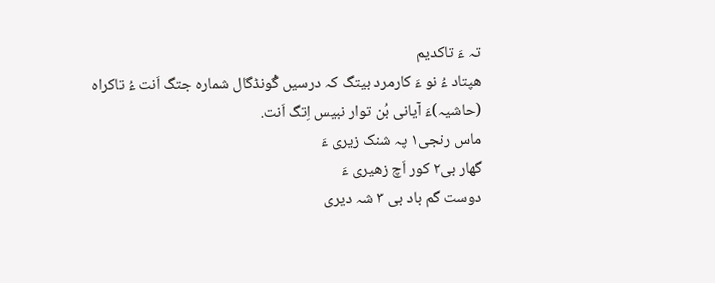تہ ءَ تاکدیم
ھپتاد ءُ نو ءَ کارمرد بیتگ کہ درسیں گْونڈگال شمارہ جتگ اَنت ءُ تاکراہ
(حاشیہ)ءَ آیانی بُن توار نبیس اِتگ اَنت.
ماس رنجی۱ پہ شنک زیری ءَ
گھار بی۲ کور اَچ زھیری ءَ
دوست گم باد بی ۳ شہ دیری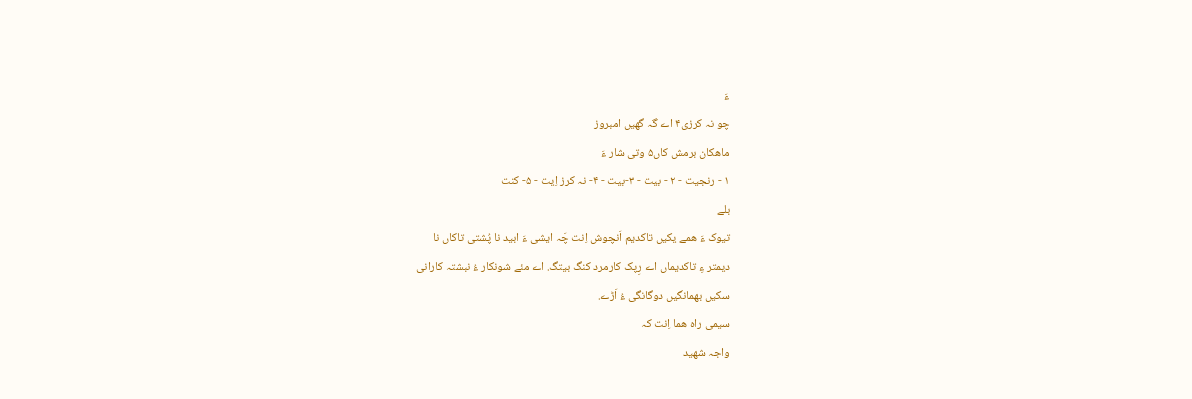ءَ
چو نہ کرزی۴ اے گہ گھیں امبروز
ماھکان برمش کاں۵ وتی شار ءَ
۱ - رنجیت - ۲ - بیت - ۳-بیت - ۴- نہ کرز اِیت - ۵- کنت
بلے
تیوک ءَ ھمے یکیں تاکدیم اَنچوش اِنت چَہ ایشی ءَ ابید نا پُشتی تاکاں نا
دیمتر ءِ تاکدیماں اے رِپک کارمرد کنگ بیتگ. اے مئے شونکار ءُ نبشتہ کارانی
سکیں بھمانگیں دوگانگی ءُ اَڑے.
سیمی راہ ھما اِنت کہ
واجہ شھید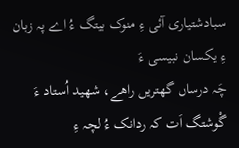سبادشتیاری آئی ءِ منوک بیتگ ءُ اے پہ زبان ءِ یکسان نبیسی ءَ
چَہ درساں گھتریں راھے، شھید اُستاد ءَ گْوشتگ اَت کہ ردانک ءُ لچہ ءِ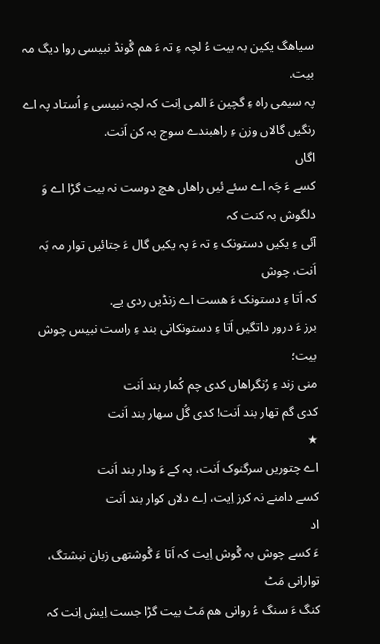سیاھگ یکین بہ بیت ءُ لچہ ءِ تہ ءَ ھم گْونڈ نبیسی روا دیگ مہ بیت.
پہ سیمی راہ ءِ گچین ءَ المی اِنت کہ لچہ نبیسی ءِ اُستاد پہ اے رنگیں گالاں وزن ءِ راھبندے سوج بہ کن اَنت.
اگاں
کسے ءَ چَہ اے سئے ئیں راھاں ھچ دوست نہ بیت گڑا اے وَ دلگوش بہ کنت کہ
آئی ءِ یکیں دستونک ءِ تہ ءَ پہ یکیں گال ءَ جتائیں توار مہ بَہ اَنت، چوش
کہ اَتا ءِ دستونک ءَ ھست اے زنڈیں ردی یے.
برز ءَ درور داتگیں اَتا ءِ دستونکانی بند ءِ راست نبیس چوش بیت؛
منی زند ءِ رُنگراھاں کدی چم کُمار بند اَنت
کدی گم تھار بند اَنت! کدی گُل سھار بند اَنت
★
اے چتوریں سرگنوک اَنت، پہ کے ءَ ودار بند اَنت
کسے دامنے نہ کرز اِیت، اِے دلاں کوار بند اَنت
اد
ءَ کسے چوش بہ گْوش اِیت کہ اَتا ءَ گْوشتھی زبان نبشتگ، توارانی مَٹ
کنگ ءَ سنگ ءُ روانی ھم مَٹ بیت گڑا جست اِیش اِنت کہ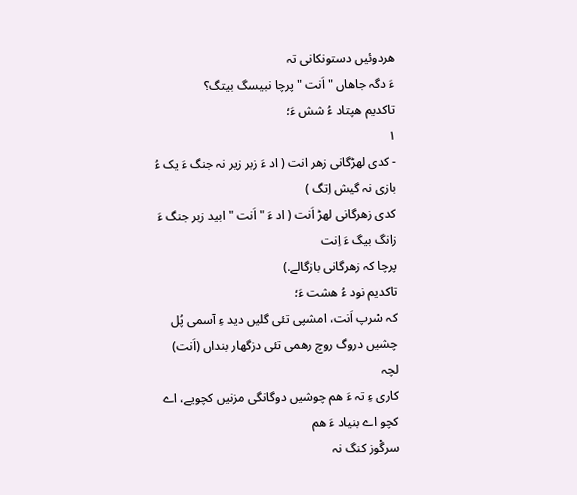ھردوئیں دستونکانی تہ
ءَ دگہ جاھاں " اَنت " پرچا نبیسگ بیتگ؟
تاکدیم ھپتاد ءُ شش ءَ؛
۱
- کدی لھڑگانی زھر انت ( اد ءَ زبر زیر نہ جنگ ءَ یک ءُ بازی نہ گیش اِتگ )
کدی زھرگانی لھڑ اَنت ( اد ءَ " اَنت " ابید زبر جنگ ءَ زانگ بیگ ءَ اِنت
پرچا کہ زھرگانی بازگالے.)
تاکدیم نود ءُ ھشت ءَ؛
کہ سْرپ اَنت، امشپی تئی گلیں دید ءِ آسمی پُل
چشیں دروگ روچ رھمی تئی دزگھار بنداں (اَنت)
لچہ
کاری ءِ تہ ءَ ھم چوشیں دوگانگی مزنیں کچویے، اے کچو اے بنیاد ءَ ھم
سرگْوز کنگ نہ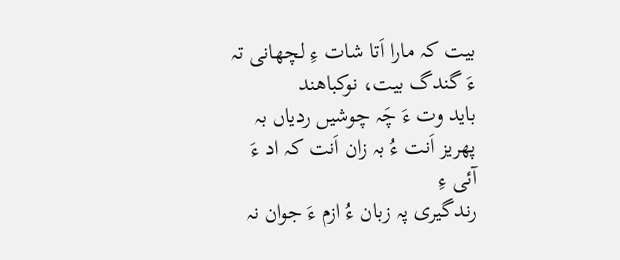بیت کہ مارا اَتا شات ءِ لچھانی تہ ءَ گندگ بیت، نوکباھند
باید وت ءَ چَہ چوشیں ردیاں بہ پھریز اَنت ءُ بہ زان اَنت کہ اد ءَ آئی ءِ
رندگیری پہ زبان ءُ ازم ءَ جوان نہ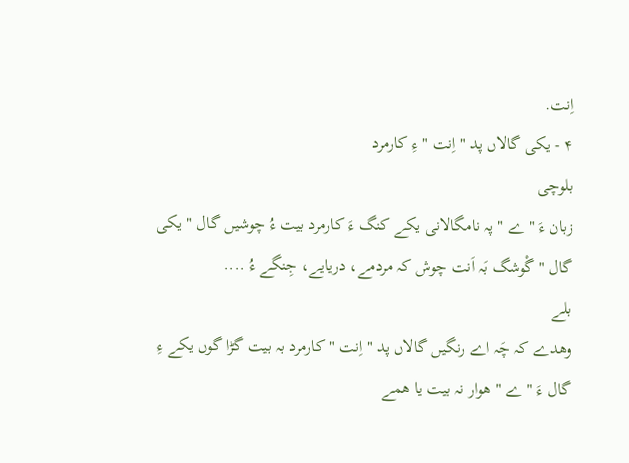اِنت.
۴ - یکی گالاں پد " اِنت " ءِ کارمرد
بلوچی
زبان ءَ " ے " پہ نامگالانی یکے کنگ ءَ کارمرد بیت ءُ چوشیں گال " یکی
گال " گْوشگ بَہ اَنت چوش کہ مردمے، دریایے، جِنگے ءُ ....
بلے
وھدے کہ چَہ اے رنگیں گالاں پد " اِنت " کارمرد بہ بیت گڑا گوں یکے ءِ
گال ءَ " ے " ھوار نہ بیت یا ھمے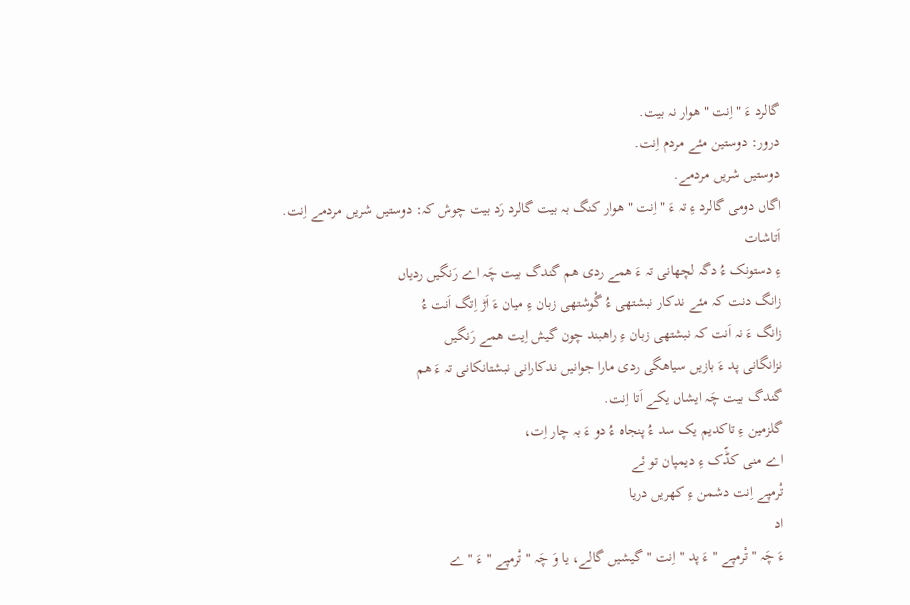گالرد ءَ " اِنت " ھوار نہ بیت.
درور: دوستین مئے مردم اِنت.
دوستیں شریں مردمے.
اگاں دومی گالرد ءِ تہ ءَ " اِنت " ھوار کنگ بہ بیت گالرد رَد بیت چوش کہ: دوستیں شریں مردمے اِنت.
اَتاشات
ءِ دستونک ءُ دگہ لچھانی تہ ءَ ھمے ردی ھم گندگ بیت چَہ اے رَنگیں ردیاں
زانگ دنت کہ مئے ندکار نبشتھی ءُ گْوشتھی زبان ءِ میان ءَ اَڑ اِتگ اَنت ءُ
زانگ ءَ نہ اَنت کہ نبشتھی زبان ءِ راھبند چون گیش اِیت ھمے رَنگیں
نزانگانی پد ءَ بازیں سیاھگی ردی مارا جوانیں ندکارانی نبشتانکانی تہ ءَ ھم
گندگ بیت چَہ ایشاں یکے اَتا اِنت.
گلزمین ءِ تاکدیم یک سد ءُ پنجاہ ءُ دو ءَ بہ چار اِت،
اے منی کڈّک ءِ دیمپان تو ئے
تْرمپے اِنت دشمن ءِ کھریں دریا
اد
ءَ چَہ " تْرمپے " ءَ پد " اِنت " گیشیں گالے، یا وَ چَہ " تْرمپے " ءَ " ے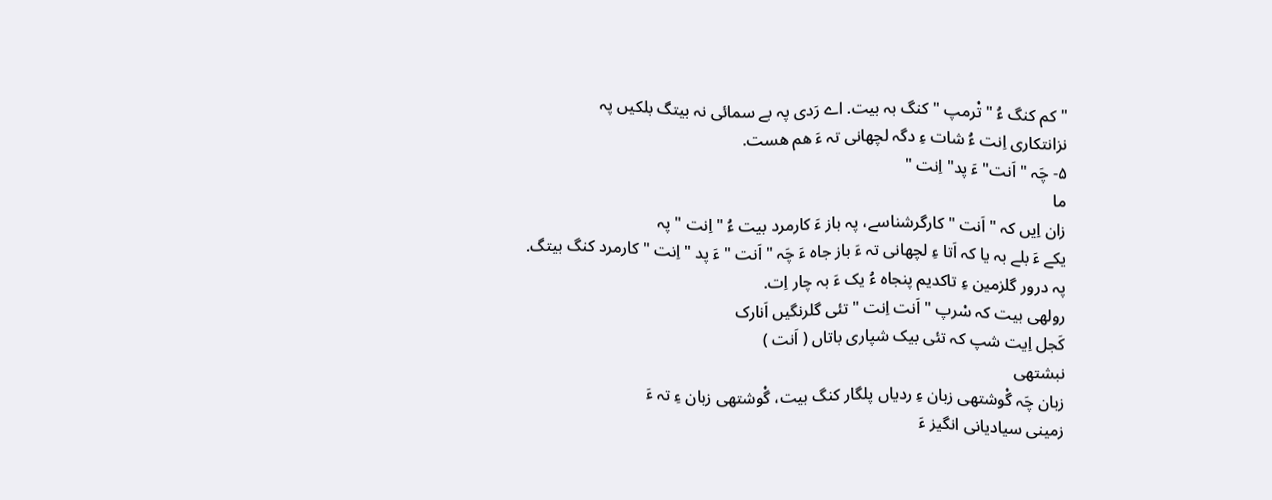" کم کنگ ءُ " تْرمپ " کنگ بہ بیت. اے رَدی پہ بے سمائی نہ بیتگ بلکیں پہ
نزانتکاری اِنت ءُ شات ءِ دگہ لچھانی تہ ءَ ھم ھست.
۵- چَہ " اَنت" ءَ پد" اِنت "
ما
زان اِیں کہ " اَنت " کارگرشناسے، پہ باز ءَ کارمرد بیت ءُ " اِنت " پہ
یکے ءَ بلے بہ یا کہ اَتا ءِ لچھانی تہ ءَ باز جاہ ءَ چَہ " اَنت " ءَ پد " اِنت " کارمرد کنگ بیتگ.
پہ درور گلزمین ءِ تاکدیم پنجاہ ءُ یک ءَ بہ چار اِت.
رولھی بیت کہ سْرپ " اَنت اِنت " تئی گلرنگیں اَنارک
کَجل اِیت شپ کہ تئی بیک شپاری باتاں ( اَنت )
نبشتھی
زبان چَہ گْوشتھی زبان ءِ ردیاں پلگار کنگ بیت، گْوشتھی زبان ءِ تہ ءَ
زمینی سیادیانی انگیز ءَ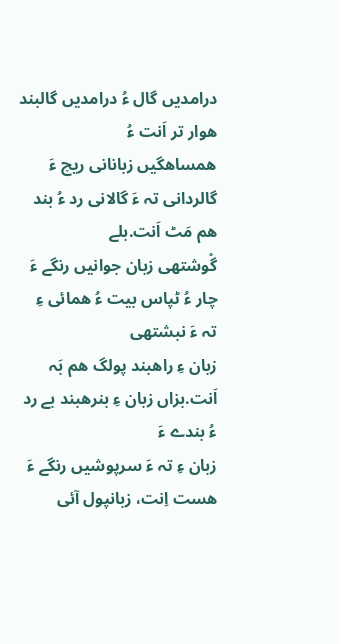درامدیں گال ءُ درامدیں گالبند ھوار تر اَنت ءُ
ھمساھگیں زبانانی ریچ ءَ گالردانی تہ ءَ گالانی رد ءُ بند ھم مَٹ اَنت.بلے
گْوشتھی زبان جوانیں رنگے ءَ چار ءُ ٹپاس بیت ءُ ھمائی ءِ تہ ءَ نبشتھی
زبان ءِ راھبند پولگ ھم بَہ اَنت.بزاں زبان ءِ بنرھبند بے رد ءُ بندے ءَ
زبان ءِ تہ ءَ سرپوشیں رنگے ءَ ھست اِنت، زبانپول آئی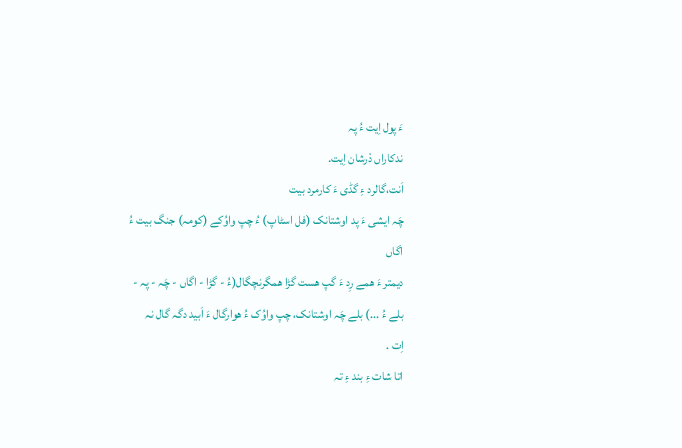ءَ پول اِیت ءُ پہ
ندکاراں دْرشان اِیت.
اَنت،گالرد ءِ گڈی ءَ کارمرد بیت
چَہ ایشی ءَ پد اوشتانک (فل اسٹاپ) ءُ چپ واوُکے (کومہ) جنگ بیت ءُ اگاں
دیمتر ءَ ھمے رِد ءَ گپ ھست گڑا ھمگرنچگال(ءُ - گڑا - اگاں - چَہ - پہ -
بلے ءُ ...) بلے چَہ اوشتانک، چپ واوُک ءُ ھوارگال ءَ اَبید دگہ گال نہ
اِت .
اتا شات ءِ بند ءِ تہ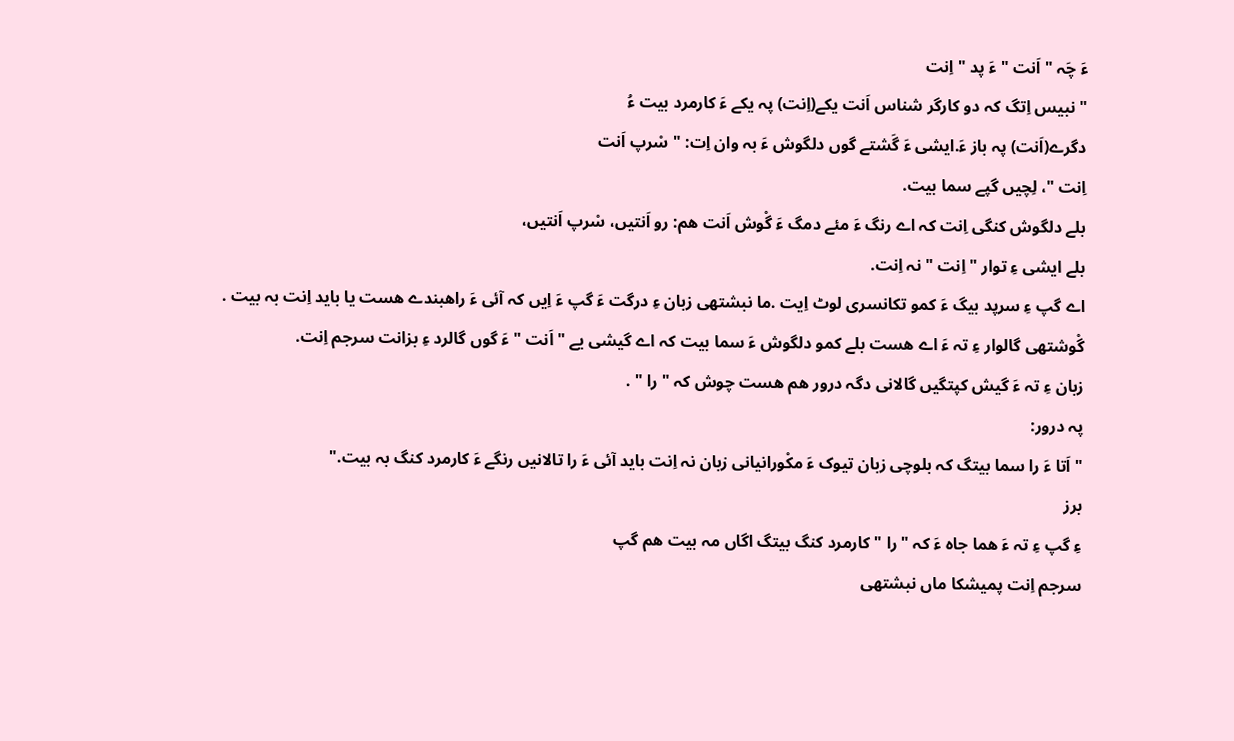ءَ چَہ " اَنت " ءَ پد " اِنت
" نبیس اِتگ کہ دو کارگر شناس اَنت یکے(اِنت) پہ یکے ءَ کارمرد بیت ءُ
دگرے(اَنت) پہ باز ءَ.ایشی ءَ گَشتے گوں دلگوش ءَ بہ وان اِت: " سْرپ اَنت
اِنت "، لِچیں گپے سما بیت.
بلے دلگوش کنگی اِنت کہ اے رنگ ءَ مئے دمگ ءَ گْوش اَنت ھم: رو اَنتیں، سْرپ اَنتیں،
بلے ایشی ءِ توار " اِنت " نہ اِنت.
اے گپ ءِ سرپد بیگ ءَ کمو تکانسری لوٹ اِیت .ما نبشتھی زبان ءِ درگت ءَ گپ ءَ اِیں کہ آئی ءَ راھبندے ھست یا باید اِنت بہ بیت .
گْوشتھی گالوار ءِ تہ ءَ اے ھست بلے کمو دلگوش ءَ سما بیت کہ اے گیشی یے " اَنت " ءَ گوں گالرد ءِ بزانت سرجم اِنت.
زبان ءِ تہ ءَ گیش کپتگیں گالانی دگہ درور ھم ھست چوش کہ " را " .
پہ درور:
" اَتا ءَ را سما بیتگ کہ بلوچی زبان تیوک ءَ مکْورانیانی زبان نہ اِنت باید آئی ءَ را تالانیں رنگے ءَ کارمرد کنگ بہ بیت."
برز
ءِ گپ ءِ تہ ءَ ھما جاہ ءَ کہ " را " کارمرد کنگ بیتگ اگاں مہ بیت ھم گپ
سرجم اِنت پمیشکا ماں نبشتھی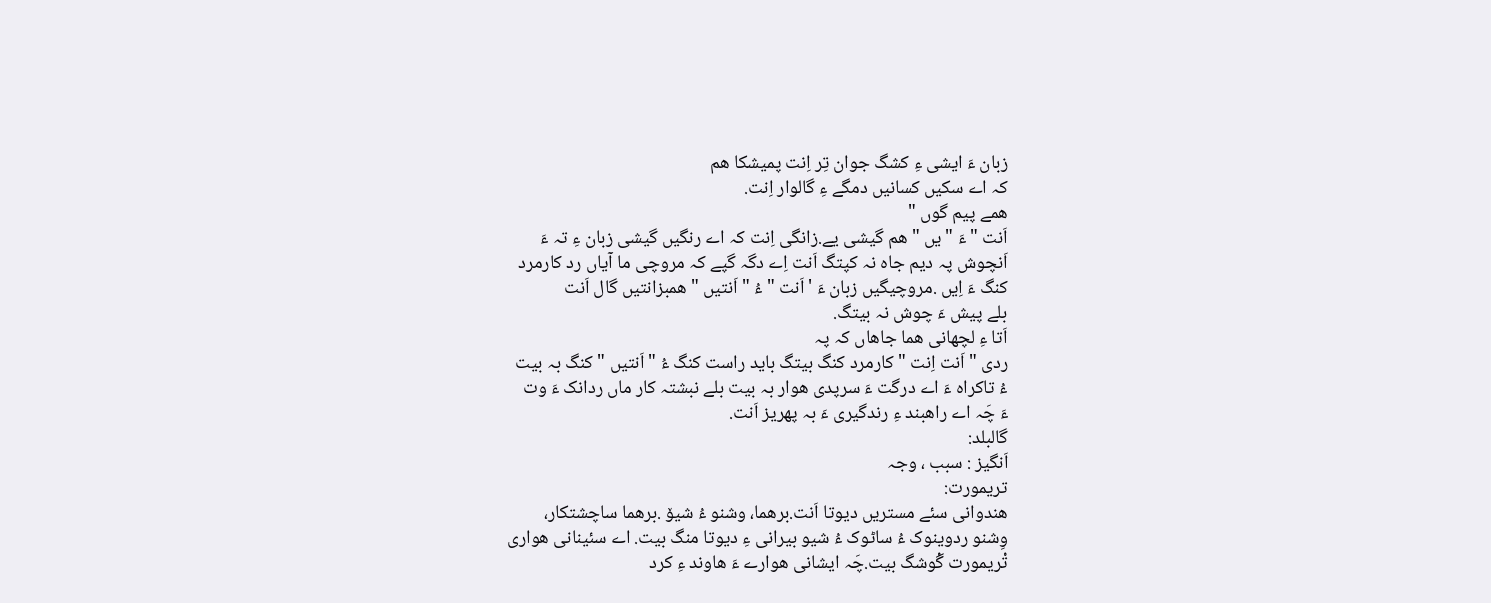زبان ءَ ایشی ءِ کشگ جوان تِر اِنت پمیشکا ھم
کہ اے سکیں کسانیں دمگے ءِ گالوار اِنت.
ھمے پیم گوں "
اَنت " ءَ "یں " ھم گیشی یے.زانگی اِنت کہ اے رنگیں گیشی زبان ءِ تہ ءَ
اَنچوش پہ دیم جاہ نہ کپتگ اَنت اِے دگہ گپے کہ مروچی ما آیاں رد کارمرد
کنگ ءَ اِیں .مروچیگیں زبان ءَ ' اَنت " ءُ " اَنتیں " ھمبزانتیں گال اَنت
بلے پیش ءَ چوش نہ بیتگ.
اَتا ءِ لچھانی ھما جاھاں کہ پہ
ردی " اَنت اِنت " کارمرد کنگ بیتگ باید راست کنگ ءُ " اَنتیں " کنگ بہ بیت
ءُ تاکراہ ءَ اے درگت ءَ سرپدی ھوار بہ بیت بلے نبشتہ کار ماں ردانک ءَ وت
ءَ چَہ اے راھبند ءِ رندگیری ءَ بہ پھریز اَنت.
گالبلد:
اَنگیز : سبب ، وجہ
تریمورت:
ھندوانی سئے مستریں دیوتا اَنت.برھما، وشنو ءُ شیۆ .برھما ساچشتکار،
وِشنو ردوینوک ءُ ساٹوک ءُ شیو بیرانی ءِ دیوتا منگ بیت. اے سئینانی ھواری
تْریمورت گْوشگ بیت.چَہ ایشانی ھوارے ءَ ھاوند ءِ کرد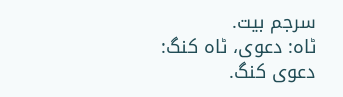سرجم بیت.
ٹاہ: دعوی، ٹاہ کنگ: دعوی کنگ.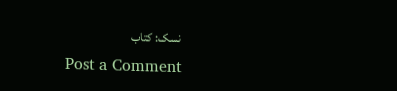نسک: کتاب
Post a Comment